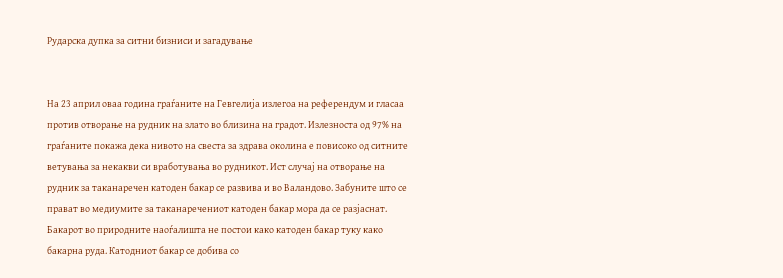Рударска дупка за ситни бизниси и загадување


На 23 април оваа година граѓаните на Гевгелија излегоа на референдум и гласаа против отворање на рудник на злато во близина на градот. Излезноста од 97% на граѓаните покажа дека нивото на свеста за здрава околина е повисоко од ситните ветувања за некакви си вработувања во рудникот. Ист случај на отворање на рудник за таканаречен катоден бакар се развива и во Валандово. Забуните што се прават во медиумите за таканаречениот катоден бакар мора да се разјаснат. Бакарот во природните наоѓалишта не постои како катоден бакар туку како бакарна руда. Катодниот бакар се добива со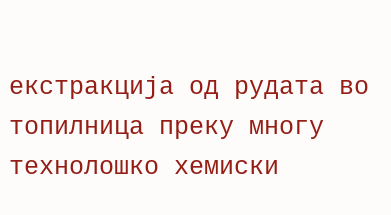екстракција од рудата во топилница преку многу технолошко хемиски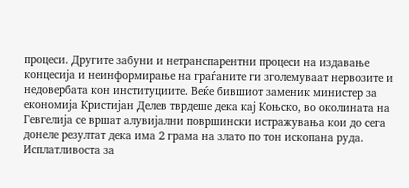процеси. Другите забуни и нетранспарентни процеси на издавање концесија и неинформирање на граѓаните ги зголемуваат нервозите и недовербата кон институциите. Веќе бившиот заменик министер за економија Кристијан Делев тврдеше дека кај Коњско, во околината на Гевгелија се вршат алувијални површински истражувања кои до сега донеле резултат дека има 2 грама на злато по тон ископана руда. Исплатливоста за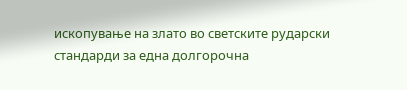ископување на злато во светските рударски стандарди за една долгорочна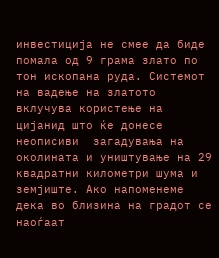инвестиција не смее да биде помала од 9 грама злато по тон ископана руда. Системот на вадење на златото вклучува користење на цијанид што ќе донесе неописиви  загадувања на околината и уништување на 29 квадратни километри шума и земјиште. Ако напоменеме дека во близина на градот се наоѓаат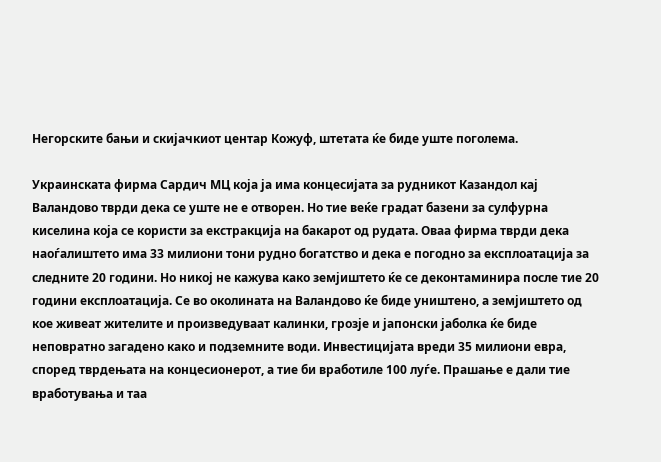Негорските бањи и скијачкиот центар Кожуф, штетата ќе биде уште поголема.

Украинската фирма Сардич МЦ која ја има концесијата за рудникот Казандол кај Валандово тврди дека се уште не е отворен. Но тие веќе градат базени за сулфурна киселина која се користи за екстракција на бакарот од рудата. Оваа фирма тврди дека наоѓалиштето има 33 милиони тони рудно богатство и дека е погодно за експлоатација за следните 20 години. Но никој не кажува како земјиштето ќе се деконтаминира после тие 20 години експлоатација. Се во околината на Валандово ќе биде уништено, а земјиштето од кое живеат жителите и произведуваат калинки, грозје и јапонски јаболка ќе биде неповратно загадено како и подземните води. Инвестицијата вреди 35 милиони евра, според тврдењата на концесионерот, а тие би вработиле 100 луѓе. Прашање е дали тие вработувања и таа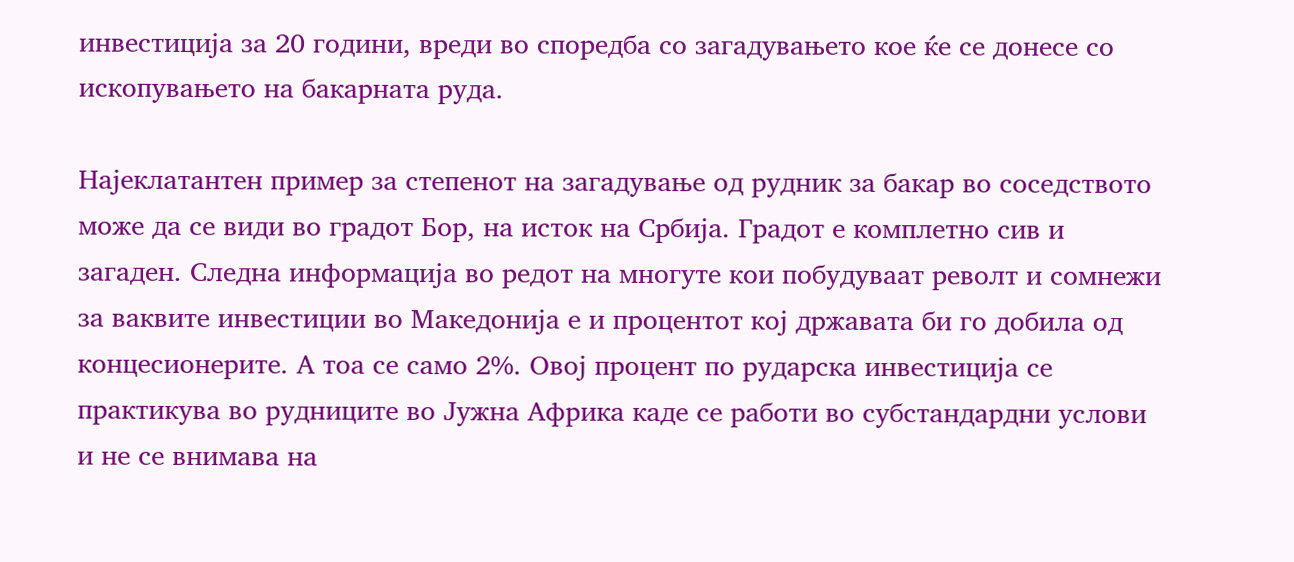инвестиција за 20 години, вреди во споредба со загадувањето кое ќе се донесе со ископувањето на бакарната руда.

Најеклатантен пример за степенот на загадување од рудник за бакар во соседството може да се види во градот Бор, на исток на Србија. Градот е комплетно сив и загаден. Следна информација во редот на многуте кои побудуваат револт и сомнежи за ваквите инвестиции во Македонија е и процентот кој државата би го добила од концесионерите. А тоа се само 2%. Овој процент по рударска инвестиција се практикува во рудниците во Јужна Африка каде се работи во субстандардни услови и не се внимава на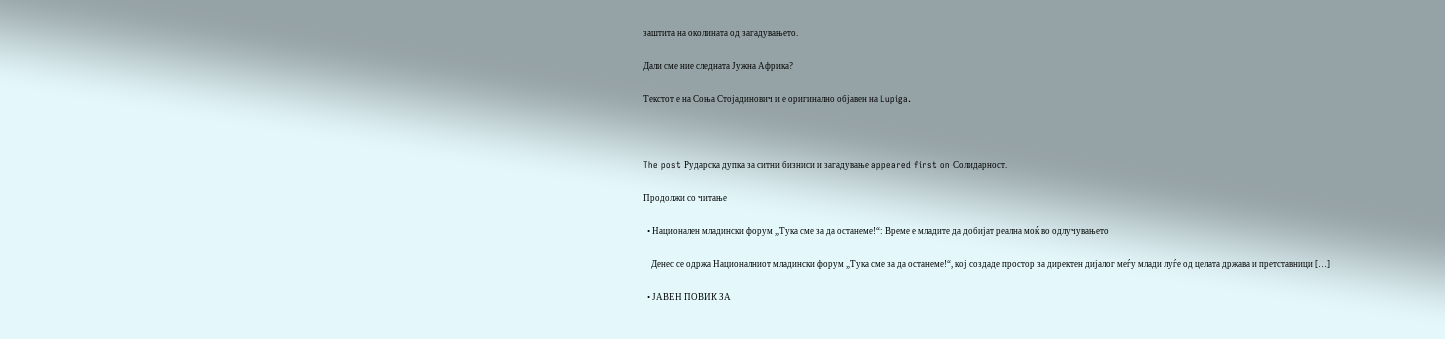заштита на околината од загадувањето.

Дали сме ние следната Јужна Африка?

Текстот е на Соња Стојадинович и е оригинално објавен на Lupiga.



The post Рударска дупка за ситни бизниси и загадување appeared first on Солидарност.

Продолжи со читање

  • Национален младински форум „Тука сме за да останеме!“: Време е младите да добијат реална моќ во одлучувањето

    Денес се одржа Националниот младински форум „Тука сме за да останеме!“, кој создаде простор за директен дијалог меѓу млади луѓе од целата држава и претставници […]

  • ЈАВЕН ПОВИК ЗА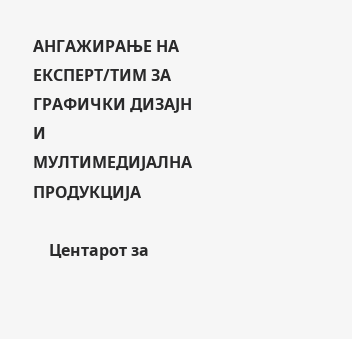АНГАЖИРАЊЕ НА ЕКСПЕРТ/ТИМ ЗА ГРАФИЧКИ ДИЗАЈН И МУЛТИМЕДИЈАЛНА ПРОДУКЦИЈА

    Центарот за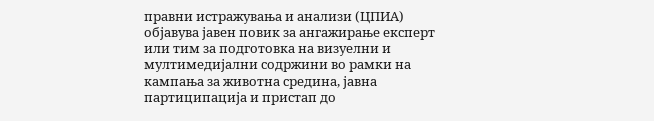правни истражувања и анализи (ЦПИА) објавува јавен повик за ангажирање експерт или тим за подготовка на визуелни и мултимедијални содржини во рамки на кампања за животна средина, јавна партиципација и пристап до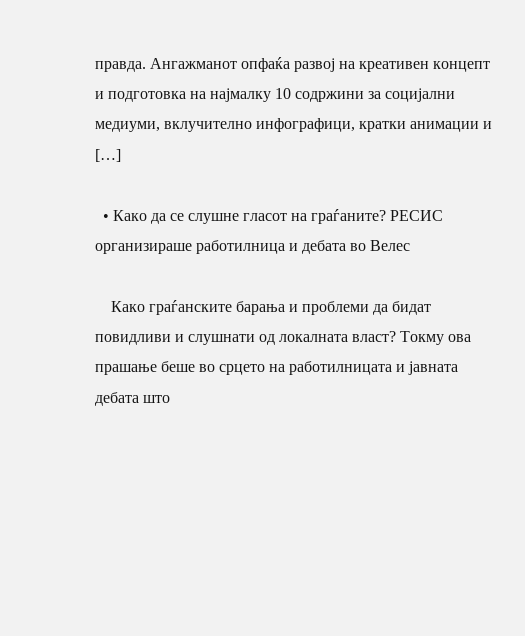правда. Ангажманот опфаќа развој на креативен концепт и подготовка на најмалку 10 содржини за социјални медиуми, вклучително инфографици, кратки анимации и […]

  • Како да се слушне гласот на граѓаните? РЕСИС организираше работилница и дебата во Велес

    Како граѓанските барања и проблеми да бидат повидливи и слушнати од локалната власт? Токму ова прашање беше во срцето на работилницата и јавната дебата што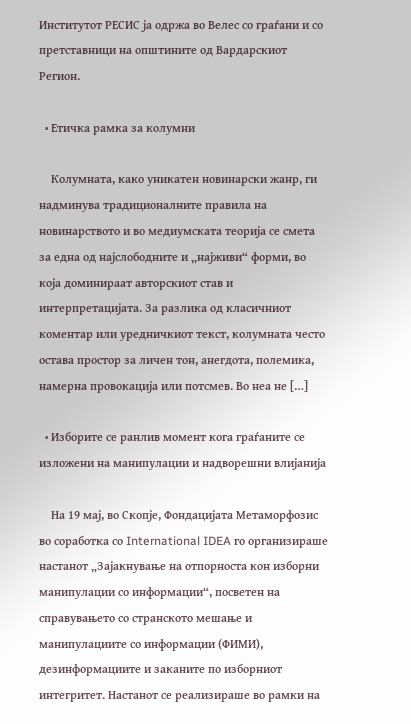Институтот РЕСИС ја одржа во Велес со граѓани и со претставници на општините од Вардарскиот Регион.

  • Етичка рамка за колумни

    Колумната, како уникатен новинарски жанр, ги надминува традиционалните правила на новинарството и во медиумската теорија се смета за една од најслободните и „најживи“ форми, во која доминираат авторскиот став и интерпретацијата. За разлика од класичниот коментар или уредничкиот текст, колумната често остава простор за личен тон, анегдота, полемика, намерна провокација или потсмев. Во неа не […]

  • Изборите се ранлив момент кога граѓаните се изложени на манипулации и надворешни влијанија

    На 19 мај, во Скопје, Фондацијата Метаморфозис во соработка со International IDEA го организираше настанот „Зајакнување на отпорноста кон изборни манипулации со информации“, посветен на справувањето со странското мешање и манипулациите со информации (ФИМИ), дезинформациите и заканите по изборниот интегритет. Настанот се реализираше во рамки на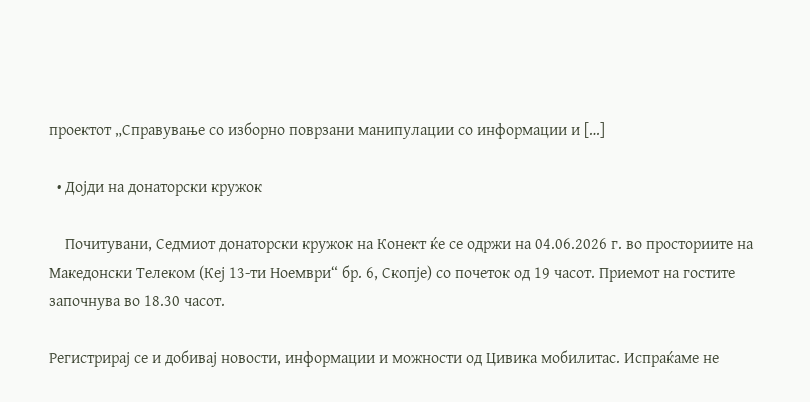проектот „Справување со изборно поврзани манипулации со информации и […]

  • Дојди на донаторски кружок

    Почитувани, Седмиот донаторски кружок на Конект ќе се одржи на 04.06.2026 г. во просториите на Македонски Телеком (Кеј 13-ти Ноември“ бр. 6, Скопје) со почеток од 19 часот. Приемот на гостите започнува во 18.30 часот.

Регистрирај се и добивај новости, информации и можности од Цивика мобилитас. Испраќаме не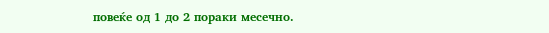повеќе од 1 до 2 пораки месечно.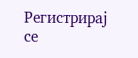Регистрирај се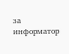за информатор